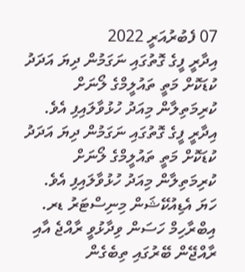07 ފެބުރުއަރީ 2022
އިދާރީ ފީގެ ގޮތުގައި ނަގަމުން ދިޔަ އަދަދު ކުޑަކޮށް މަތީ ތައުލީމްގެ ލޯނަށް ކުރިމަތިލާން މިއަދު ހުޅުވާލައިފި އެވެ.
އިދާރީ ފީގެ ގޮތުގައި ނަގަމުން ދިޔަ އަދަދު ކުޑަކޮށް މަތީ ތައުލީމްގެ ލޯނަށް ކުރިމަތިލާން މިއަދު ހުޅުވާލައިފި އެވެ.
ހަޔަ އެޑިއުކޭޝަން މިނިސްޓަރު ޑރ. އިބްރާހިމް ހަސަން ވިދާޅުވީ ރާއްޖެ އާއި ރާއްޖޭން ބޭރުގައި ތިބެގެން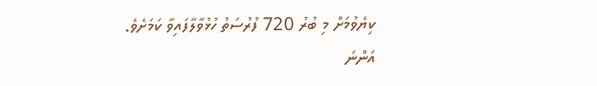ކިޔެވުމަށް މި ބުރު 720 ފުރުސަތު ހުޅުވާލާފައިވާ ކަމަށެވެ.
އަންނަ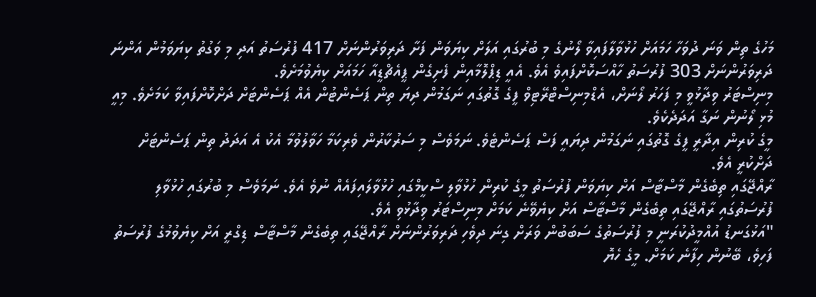މަހުގެ ތިން ވަނަ ދުވަހާ ހަމައަށް ހުޅުވާލާފައިވާ ލޯނުގެ މި ބުރުގައި އަލަށް ކިޔަވަން ފަށާ ދަރިވަރުންނަށް 417 ފުރުސަތު އަދި މި ވަގުތު ކިޔަވަމުން އަންނަ ދަރިވަރުންނަށް 303 ފުރުސަތު ހާއްސަކޮށްފައިވެ އެވެ. އެއީ ޑިޕްލޮމާއިން ފެށިގެން ޕީއެޗްޑީއާ ހަމައަށް ކިޔެވުމަށެވެ.
މިނިސްޓަރު ވިދާޅުވީ މި ފަހަރު ލޯނަށް، އެޑްމިނިސްޓްރޭޓިވް ފީގެ ގޮތުގައި ނަގަމުން ދިޔަ ތިން ޕަސެންޓުން އެއް ޕަސެންޓަށް ދަށްކޮށްފައިވާ ކަމަށެވެ. މިއީ މުޅި ލޯނުން ނަގާ އަދަދެކެވެ.
މީގެ ކުރިން އިދާރީ ފީގެ ގޮތުގައި ނަގަމުން ދިޔައީ ފަސް ޕަސެންޓެވެ. ނަމަވެސް މި ސަރުކާރުން ވެރިކަމާ ހަވާލުވުމާ އެކު އެ އަދަދު ތިން ޕަސެންޓަށް ދަށްކުރީ އެވެ.
ރާއްޖޭގައި ތިބެގެން މާސްޓާސް އަށް ކިޔަވަން ފުރުސަތު މީގެ ކުރިން ހުޅުވާލި ސްކީމްގައި ހުޅުވާލައިފައެއް ނުވެ އެވެ. ނަމަވެސް މި ބުރުގައި ހުޅުވާލި ފުރުސަތުގައި ރާއްޖޭގައި ތިބެގެން މާސްޓާސް އަށް ކިޔެވޭނެ ކަމަށް މިނިސްޓަރު ވިދާޅުވި އެވެ.
"އަޅުގަނޑު އުއްމީދުކުރަނީ މި ފުރުސަތުގެ ސަބަބުން ވަރަށް ގިނަ ދިވެހި ދަރިވަރުންނަށް ރާއްޖޭގައި ތިބެގެން މާސްޓާސް ޑިގްރީ އަށް ކިޔެވުމުގެ ފުރުސަތު ފަހިވެ، ބޭނުން ހިފާނެ ކަމަށް. މީގެ ހެޔޮ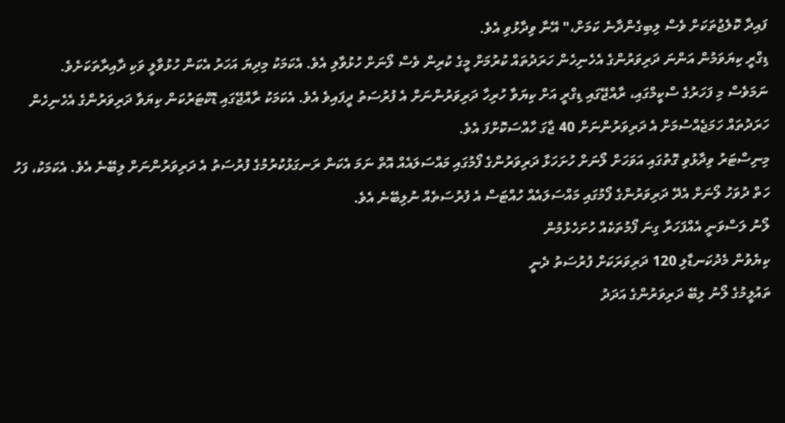ފައިދާ ކޮލެޖުތަކަށް ވެސް ލިބިގެންދާނެ ކަމަށް،" އޭނާ ވިދާޅުވި އެވެ.
ޑިގްރީ ކިޔަވަމުން އަންނަ ދަރިވަރުންގެ އެހެނިހެން ހަރަދުތައް ކުރުމަށް މީގެ ކުރިން ވެސް ލޯނަށް ހުޅުވާލި އެވެ. އެކަމަކު މިދިޔަ އަހަރު އެކަން ހުޅުވާލީ ވަކި ދާއިރާތަކަށެވެ.
ނަމަވެސް މި ފަހަރުގެ ސްކީމްގައި، ރާއްޖޭގައި ޑިގްރީ އަށް ކިޔަވާ ހުރިހާ ދަރިވަރުންނަށް އެ ފުރުސަތު ދީފައިވެ އެވެ. އެކަމަކު ރާއްޖޭގައި ޑޮކްޓަރުކަން ކިޔަވާ ދަރިވަރުންގެ އެހެނިހެން ހަރަދުތައް ހަމަޖެއްސުމަށް އެ ދަރިވަރުންނަށް 40 ޖާގަ ހާއްސަކޮށްފަ އެވެ.
މިނިސްޓަރު ވިދާޅުވި ގޮތުގައި އަވަހަށް ލޯނަށް ހުށަހަޅާ ދަރިވަރުންގެ ފޯމުގައި މައްސަލައެއް އޮތް ނަމަ އެކަން ރަނގަޅުކުރުމުގެ ފުރުސަތު އެ ދަރިވަރުންނަށް ލިބޭނެ އެވެ. އެކަމަކު، ފަހު ހަތް ދުވަހު ލޯނަށް އެދޭ ދަރިވަރުންގެ ފޯމުގައި މައްސަލައެއް ހުއްޓަސް އެ ފުރުސަތެއް ނުލިބޭނެ އެވެ.
ލޯނު ލަސްވަނީ އެއްފަހަރާ ގިނަ ފޯމުތަކެއް ހުށަހެޅުމުން
ކިޔެވުން މެދުކަނޑާލި 120 ދަރިވަރަކަށް ފުރުސަތު ދެނީ
ތައުލީމުގެ ލޯނު ލިބޭ ދަރިވަރުންގެ އަދަދު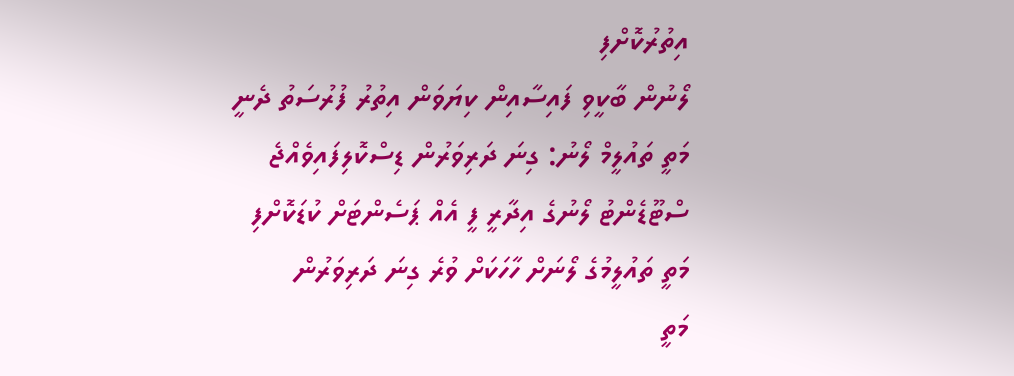އިތުރުކޮށްފި
ލޯނުން ބާކީވި ފައިސާއިން ކިޔަވަން އިތުރު ފުރުސަތު ދެނީ
މަތީ ތައުލީމް ލޯނު: ގިނަ ދަރިވަރުން ޑިސްކޮލިފައިވެއްޖެ
ސްޓޫޑެންޓު ލޯނުގެ އިދާރީ ފީ އެއް ޕަސެންޓަށް ކުޑަކޮށްފި
މަތީ ތައުލީމުގެ ލޯނަށް ހާހަކަށް ވުރެ ގިނަ ދަރިވަރުން
މަތީ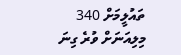ތައުލީމަށް 340 މިލިއަނަށް ވުރެ ގިނަ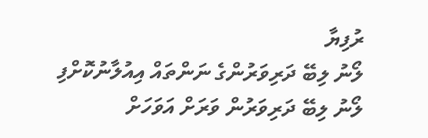ރުފިޔާ
ލޯނު ލިބޭ ދަރިވަރުންގެ ނަންތައް އިއުލާނުކޮށްފި
ލޯނު ލިބޭ ދަރިވަރުން ވަރަށް އަވަހަށް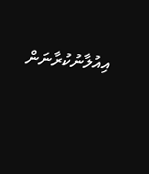އިއުލާނުކުރާނަން